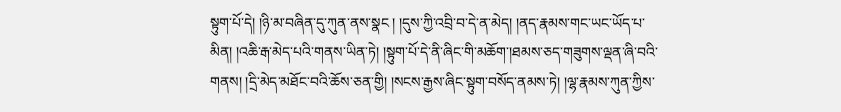སྟུག་པོ་དེ། །ཉི་མ་བཞིན་དུ་ཀུན་ནས་སྣང ། །དུས་ཀྱི་འབྲི་བ་དེ་ན་མེད། །ནད་རྣམས་གང་ཡང་ཡོད་པ་མིན། །འཆི་རྒ་མེད་པའི་གནས་ཡིན་ཏེ། །སྟུག་པོ་དེ་ནི་ཞིང་གི་མཆོག་།ཐམས་ཅད་གཟུགས་ལྡན་ཞི་བའི་གནས། །དྲི་མེད་མཐོང་བའི་ཆོས་ཅན་གྱི། །སངས་རྒྱས་ཞིང་སྟུག་བསོད་ནམས་ཏེ། །ལྷ་རྣམས་ཀུན་ཀྱིས་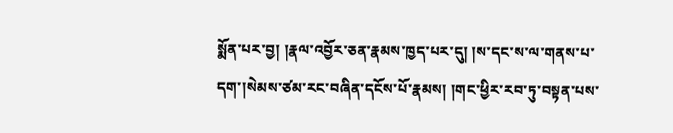སྨོན་པར་བྱ། །རྣལ་འབྱོར་ཅན་རྣམས་ཁྱད་པར་དུ། །ས་དང་ས་ལ་གནས་པ་དག་།སེམས་ཙམ་རང་བཞིན་དངོས་པོ་རྣམས། །གང་ཕྱིར་རབ་ཏུ་བསྟན་པས་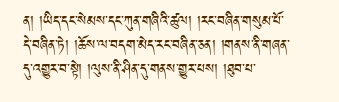ན། །ཡིད་དང་སེམས་དང་ཀུན་གཞིའི་ཚུལ། །རང་བཞིན་གསུམ་པོ་དེ་བཞིན་ཏེ། །ཆོས་ལ་བདག་མེད་རང་བཞིན་ཅན། །གནས་ནི་གཞན་དུ་འགྱུར་བ་སྟེ། །ལུས་ནི་ཤིན་དུ་གནས་གྱུར་པས། །ཐུབ་པ་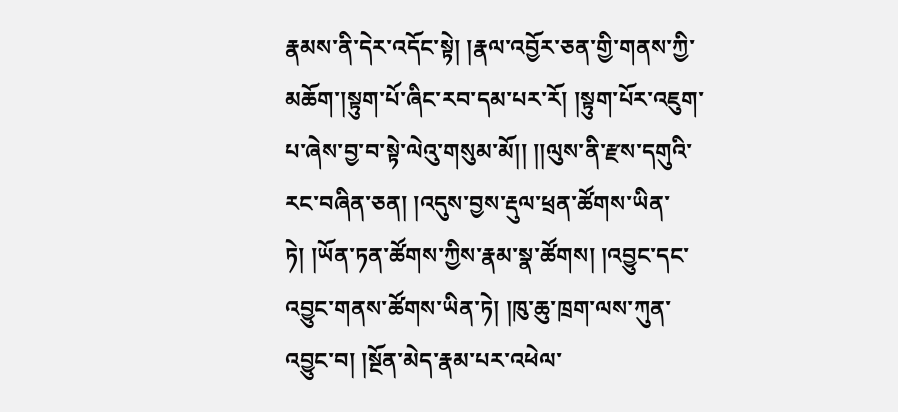རྣམས་ནི་དེར་འདོང་སྟེ། །རྣལ་འབྱོར་ཅན་གྱི་གནས་ཀྱི་མཆོག་།སྟུག་པོ་ཞིང་རབ་དམ་པར་རོ། །སྟུག་པོར་འཇུག་པ་ཞེས་བྱ་བ་སྟེ་ལེའུ་གསུམ་མོ།། །།ལུས་ནི་རྫས་དགུའི་རང་བཞིན་ཅན། །འདུས་བྱས་རྡུལ་ཕྲན་ཚོགས་ཡིན་ཏེ། །ཡོན་ཏན་ཚོགས་ཀྱིས་རྣམ་སྣ་ཚོགས། །འབྱུང་དང་འབྱུང་གནས་ཚོགས་ཡིན་ཏེ། །ཁུ་ཆུ་ཁྲག་ལས་ཀུན་འབྱུང་བ། །སྔོན་མེད་རྣམ་པར་འཕེལ་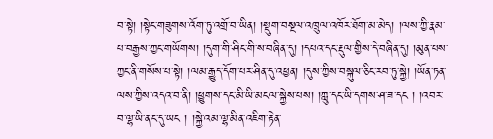བ་སྟེ། །སྟེང་གཟུགས་འོག་ཏུ་འགྲོ་བ་ཡིན། །སྡུག་བསྔལ་འཁྲུལ་འཁོར་ཐོག་མ་མེད། །ལས་ཀྱི་རྣམ་པ་བརྒྱས་ཀྱང་གཡོགས། །དུག་གི་ཤིང་གི་ས་བཞིན་དུ། །དཔའ་དང་རྡུལ་གྱིས་དེ་བཞིན་དུ། །མུན་པས་ཀྱང་ནི་གསོས་པ་སྟེ། །ལམ་རྒྱུད་དོག་པར་ཤིན་དུ་འཕྱན། །དུས་ཀྱིས་བསྐུལ་ཅིང་རབ་ཏུ་སྐྱེ། །ཡོན་ཏན་ལས་ཀྱིས་འདའ་བ་ནི། །ཕྱུགས་དང་མི་ཡི་མངལ་སྐྱེས་པས། །ཀླུ་དང་ཡི་དགས་ཤ་ཟ་དང ། །འབར་བ་ལྷ་ཡི་ནང་དུ་ཡང ། །སྐྱེ་འམ་ལྷ་མིན་འཇིག་རྟེན་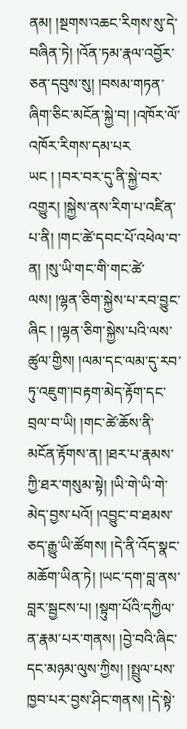ནམ། །སྔགས་འཆང་རིགས་སུ་དེ་བཞིན་ཏེ། །འོན་ཏམ་རྣལ་འབྱོར་ཅན་དབུས་སུ། །བསམ་གཏན་ཞིག་ཅིང་མངོན་སྐྱེ་བ། །འཁོར་ལོ་འཁོར་རིགས་དམ་པར
ཡང ། །བར་བར་དུ་ནི་སྐྱེ་བར་འགྱུར། །སྐྱེས་ནས་རིག་པ་འཛིན་པ་ནི། །གང་ཚེ་དབང་པོ་འཕེལ་བ་ན། །སུ་ཡི་གང་གི་གང་ཚེ་ལས། །ལྷན་ཅིག་སྐྱེས་པ་རབ་བྱུང་ཞིང ། །ལྷན་ཅིག་སྐྱེས་པའི་ལས་ཚུལ་གྱིས། །ལམ་དང་ལམ་དུ་རབ་ཏུ་འཇུག་།བརྟག་མེད་རྟོག་དང་བྲལ་བ་ཡི། །གང་ཚེ་ཆོས་ནི་མངོན་རྟོགས་ན། །ཐར་པ་རྣམས་ཀྱི་ཐར་གསུམ་སྟེ། །ཡི་གེ་ཡི་གེ་མེད་བྱས་པའོ། །འབྱུང་བ་ཐམས་ཅད་རྒྱུ་ཡི་ཚོགས། །དེ་ནི་འོད་སྣང་མཆོག་ཡིན་ཏེ། །ཡང་དག་བླ་ནས་བླར་སྦྱངས་པ། །སྟུག་པོའི་དཀྱིལ་ན་རྣམ་པར་གནས། །བྱེ་བའི་ཞིང་དང་མཉམ་ལུས་ཀྱིས། །སྤྲུལ་པས་ཁྱབ་པར་བྱས་ཤིང་གནས། །དེ་སྟེ་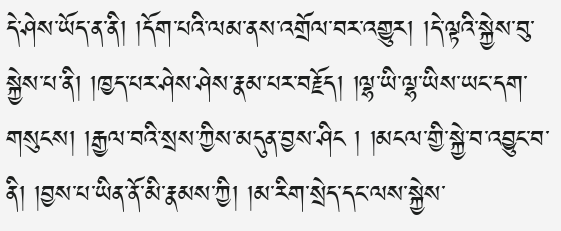དེ་ཤེས་ཡོད་ན་ནི། །དོག་པའི་ལམ་ནས་འགྲོལ་བར་འགྱུར། །དེ་ལྟའི་སྐྱེས་བུ་སྐྱེས་པ་ནི། །ཁྱད་པར་ཤེས་ཤེས་རྣམ་པར་བརྗོད། །ལྷ་ཡི་ལྷ་ཡིས་ཡང་དག་གསུངས། །རྒྱལ་བའི་སྲས་ཀྱིས་མདུན་བྱས་ཤིང ། །མངལ་གྱི་སྐྱེ་བ་འབྱུང་བ་ནི། །བྱས་པ་ཡིན་ནོ་མི་རྣམས་ཀྱི། །མ་རིག་སྲེད་དང་ལས་སྐྱེས་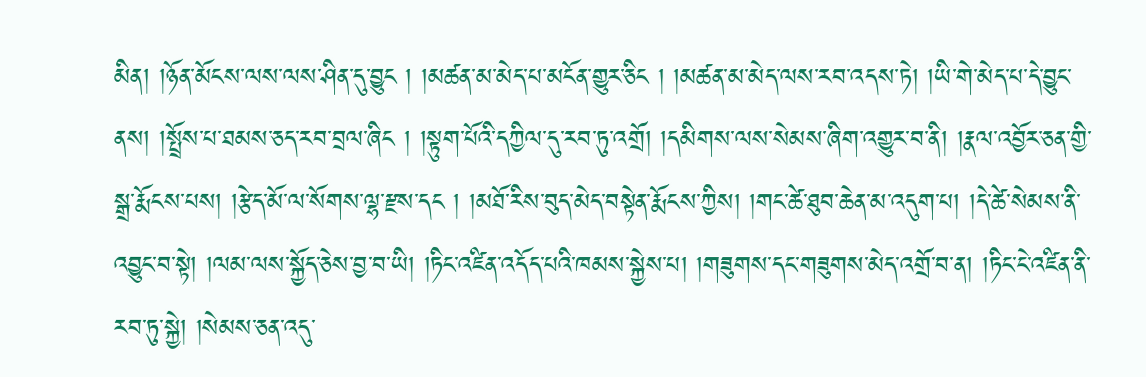མིན། །ཉོན་མོངས་ལས་ལས་ཤིན་དུ་བྱུང ། །མཚན་མ་མེད་པ་མངོན་གྱུར་ཅིང ། །མཚན་མ་མེད་ལས་རབ་འདས་ཏེ། །ཡི་གེ་མེད་པ་དེ་བྱུང་ནས། །སྤྲོས་པ་ཐམས་ཅད་རབ་བྲལ་ཞིང ། །སྟུག་པོའི་དཀྱིལ་དུ་རབ་ཏུ་འགྲོ། །དམིགས་ལས་སེམས་ཞིག་འགྱུར་བ་ནི། །རྣལ་འབྱོར་ཅན་གྱི་སྒྲ་རྨོངས་པས། །རྩེད་མོ་ལ་སོགས་ལྷ་རྫས་དང ། །མཐོ་རིས་བུད་མེད་བསྟེན་རྨོངས་ཀྱིས། །གང་ཚེ་ཐུབ་ཆེན་མ་འདུག་པ། །དེ་ཚེ་སེམས་ནི་འབྱུང་བ་སྟེ། །ལམ་ལས་སྐྱོད་ཅེས་བྱ་བ་ཡི། །ཏིང་འཛིན་འདོད་པའི་ཁམས་སྐྱེས་པ། །གཟུགས་དང་གཟུགས་མེད་འགྲོ་བ་ན། །ཏིང་ངེ་འཛིན་ནི་རབ་ཏུ་སྐྱེ། །སེམས་ཅན་འདུ་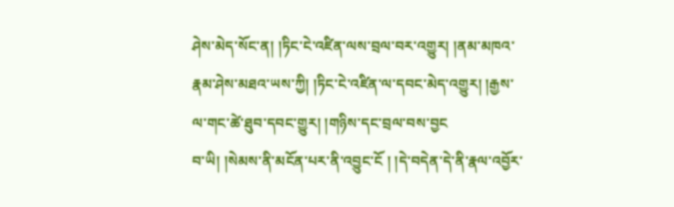ཤེས་མེད་སོང་ན། །ཏིང་ངེ་འཛིན་ལས་བྲལ་བར་འགྱུར། །ནམ་མཁའ་རྣམ་ཤེས་མཐའ་ཡས་ཀྱི། །ཏིང་ངེ་འཛིན་ལ་དབང་མེད་འགྱུར། །རྒྱས་ལ་གང་ཚེ་ཐུབ་དབང་གྱུར། །གཉིས་དང་བྲལ་བས་བྱང
བ་ཡི། །སེམས་ནི་མངོན་པར་ནི་འབྱུང་ངོ ། །དེ་བདེན་དེ་ནི་རྣལ་འབྱོར་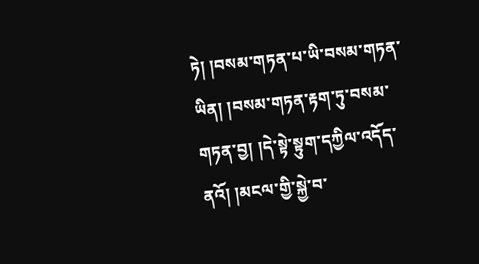ཏེ། །བསམ་གཏན་པ་ཡི་བསམ་གཏན་ཡིན། །བསམ་གཏན་རྟག་ཏུ་བསམ་གཏན་བྱ། །དེ་སྟེ་སྟུག་དཀྱིལ་འདོད་ནའོ། །མངལ་གྱི་སྐྱེ་བ་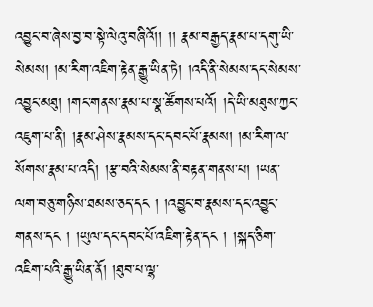འབྱུང་བ་ཞེས་བྱ་བ་སྟེ་ལེའུ་བཞིའོ།། །། རྣམ་བརྒྱད་རྣམ་པ་དགུ་ཡི་སེམས། །མ་རིག་འཇིག་རྟེན་རྒྱུ་ཡིན་ཏེ། །འདི་ནི་སེམས་དང་སེམས་འབྱུང་མཐུ། །གང་གནས་རྣམ་པ་སྣ་ཚོགས་པའོ། །དེ་ཡི་མཐུས་ཀྱང་འཇུག་པ་ནི། །རྣམ་ཤེས་རྣམས་དང་དབང་པོ་རྣམས། །མ་རིག་ལ་སོགས་རྣམ་པ་འདི། །རྩ་བའི་སེམས་ནི་བརྟན་གནས་པ། །ཡན་ལག་བཅུ་གཉིས་ཐམས་ཅད་དང ། །འབྱུང་བ་རྣམས་དང་འབྱུང་གནས་དང ། །ཡུལ་དང་དབང་པོ་འཇིག་རྟེན་དང ། །སྐད་ཅིག་འཇིག་པའི་རྒྱུ་ཡིན་ནོ། །ཐུབ་པ་ལྷ་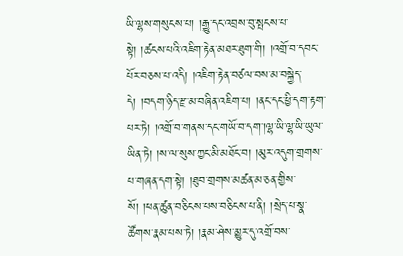ཡི་ལྷས་གསུངས་པ། །རྒྱུ་དང་འབྲས་བུ་སྤངས་པ་སྟེ། །ཚངས་པའི་འཇིག་རྟེན་མཐར་ཐུག་གི། །འགྲོ་བ་དབང་པོར་བཅས་པ་འདི། །འཇིག་རྟེན་བཙལ་བས་མ་བསྐྱེད་དེ། །བདག་ཉིད་རྫ་མ་བཞིན་འཇིག་པ། །ནང་དང་ཕྱི་དག་རྟག་པར་ཏེ། །འགྲོ་བ་གནས་དང་གཡོ་བ་དག་།ལྷ་ཡི་ལྷ་ཡི་ཡུལ་ཡིན་ཏེ། །ས་ལ་སུས་ཀྱང་མི་མཐོང་བ། །མུར་འདུག་གྲགས་པ་གཞན་དག་སྟེ། །ཐུབ་གྲགས་མཚན་མ་ཅན་གྱིས་སོ། །ཕན་ཚུན་བཅིངས་པས་བཅིངས་པ་ནི། །སྲེད་པ་སྣ་ཚོགས་རྣམ་པས་ཏེ། །རྣམ་ཤེས་མྱུར་དུ་འགྲོ་བས་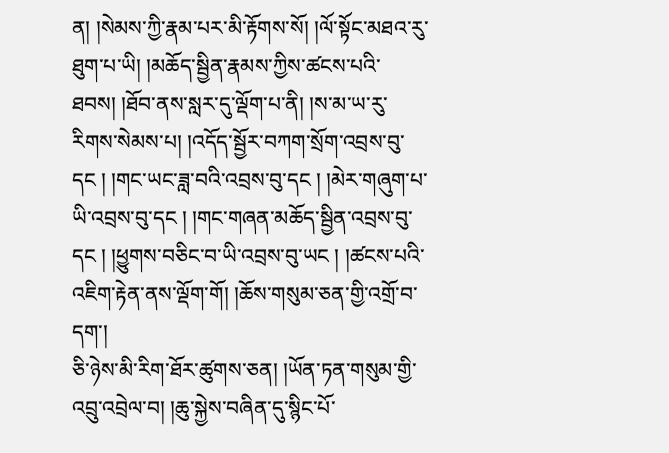ན། །སེམས་ཀྱི་རྣམ་པར་མི་རྟོགས་སོ། །ལོ་སྟོང་མཐའ་རུ་ཐུག་པ་ཡི། །མཆོད་སྦྱིན་རྣམས་ཀྱིས་ཚངས་པའི་ཐབས། །ཐོབ་ནས་སླར་དུ་ལྡོག་པ་ནི། །ས་མ་ཡ་རུ་རིགས་སེམས་པ། །འདོད་སྦྱོར་བཀག་སྲོག་འབྲས་བུ་དང ། །གང་ཡང་ཟླ་བའི་འབྲས་བུ་དང ། །མེར་གཞུག་པ་ཡི་འབྲས་བུ་དང ། །གང་གཞན་མཆོད་སྦྱིན་འབྲས་བུ་དང ། །ཕྱུགས་བཅིང་བ་ཡི་འབྲས་བུ་ཡང ། །ཚངས་པའི་འཇིག་རྟེན་ནས་ལྡོག་གོ། །ཆོས་གསུམ་ཅན་གྱི་འགྲོ་བ་དག་།
ཅི་ཉེས་མི་རིག་ཐོར་ཚུགས་ཅན། །ཡོན་ཏན་གསུམ་གྱི་འབྲུ་འབྲེལ་བ། །ཆུ་སྐྱེས་བཞིན་དུ་སྙིང་པོ་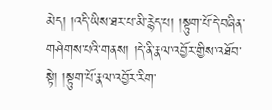མེད། །འདི་ཡིས་ཐར་པ་མི་རྙེད་པ། །སྟུག་པོ་དེ་བཞིན་གཤེགས་པའི་གནས། །དེ་ནི་རྣལ་འབྱོར་གྱིས་འཐོབ་སྟེ། །སྟུག་པོ་རྣལ་འབྱོར་རིག་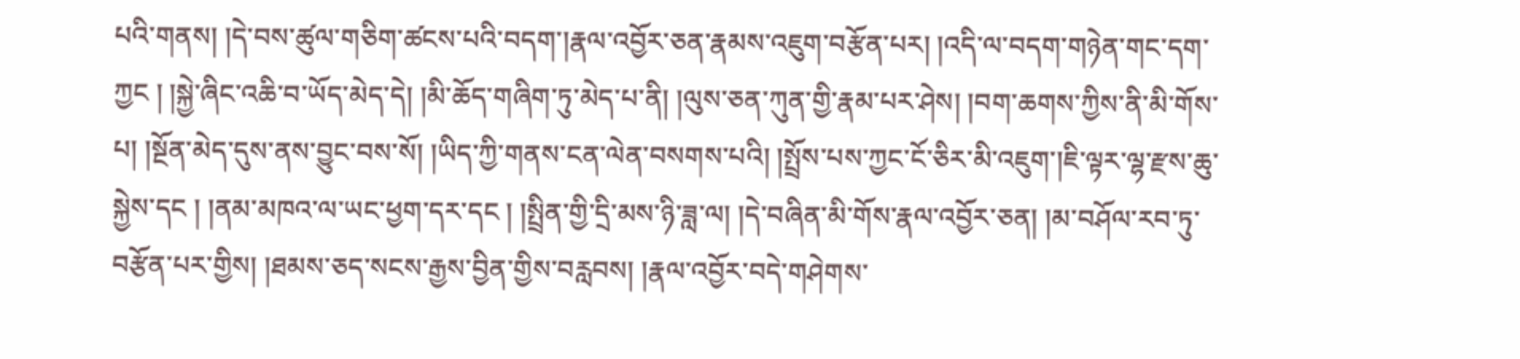པའི་གནས། །དེ་བས་ཚུལ་གཅིག་ཚངས་པའི་བདག་།རྣལ་འབྱོར་ཅན་རྣམས་འཇུག་བརྩོན་པར། །འདི་ལ་བདག་གཉེན་གང་དག་ཀྱང ། །སྐྱེ་ཞིང་འཆི་བ་ཡོད་མེད་དེ། །མི་ཆོད་གཞིག་ཏུ་མེད་པ་ནི། །ལུས་ཅན་ཀུན་གྱི་རྣམ་པར་ཤེས། །བག་ཆགས་ཀྱིས་ནི་མི་གོས་པ། །སྔོན་མེད་དུས་ནས་བྱུང་བས་སོ། །ཡིད་ཀྱི་གནས་ངན་ལེན་བསགས་པའི། །སྤྲོས་པས་ཀྱང་ངོ་ཅིར་མི་འཇུག་།ཇི་ལྟར་ལྷ་རྫས་ཆུ་སྐྱེས་དང ། །ནམ་མཁའ་ལ་ཡང་ཕྱག་དར་དང ། །སྤྲིན་གྱི་དྲི་མས་ཉི་ཟླ་ལ། །དེ་བཞིན་མི་གོས་རྣལ་འབྱོར་ཅན། །མ་བཤོལ་རབ་ཏུ་བརྩོན་པར་གྱིས། །ཐམས་ཅད་སངས་རྒྱས་བྱིན་གྱིས་བརླབས། །རྣལ་འབྱོར་བདེ་གཤེགས་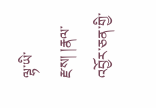ལྷ་ཡི་རྫས། །རྣལ་འབྱོར་ཅན་གྱི་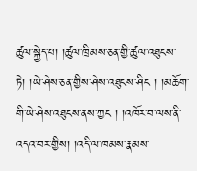ཚུལ་སྐྱེད་པ། །ཚུལ་ཁྲིམས་ཅན་གྱི་ཚུལ་འཐུངས་ཏེ། །ཡེ་ཤེས་ཅན་གྱིས་ཤེས་འཐུངས་ཤིང ། །མཆོག་གི་ཡེ་ཤེས་འཐུངས་ནས་ཀྱང ། །འཁོར་བ་ལས་ནི་འདའ་བར་གྱིས། །འདི་ལ་ཁམས་རྣམས་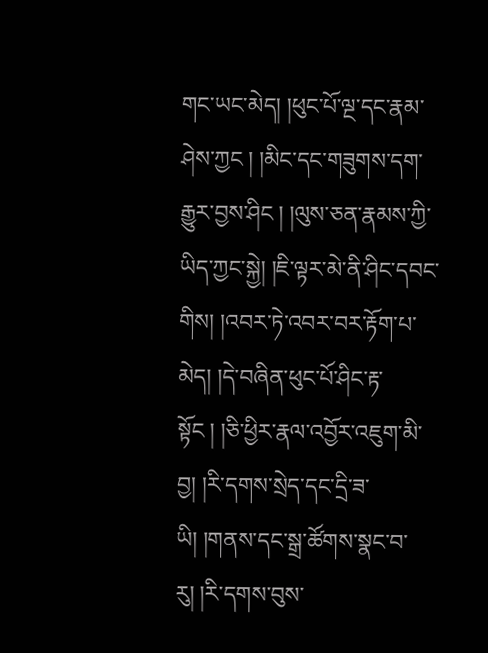གང་ཡང་མེད། །ཕུང་པོ་ལྔ་དང་རྣམ་ཤེས་ཀྱང ། །མིང་དང་གཟུགས་དག་རྒྱུར་བྱས་ཤིང ། །ལུས་ཅན་རྣམས་ཀྱི་ཡིད་ཀྱང་སྐྱེ། །ཇི་ལྟར་མེ་ནི་ཤིང་དབང་གིས། །འབར་ཏེ་འབར་བར་རྟོག་པ་མེད། །དེ་བཞིན་ཕུང་པོ་ཤིང་རྟ་སྟོང ། །ཅི་ཕྱིར་རྣལ་འབྱོར་འཇུག་མི་བྱ། །རི་དགས་སྲེད་དང་དྲི་ཟ་ཡི། །གནས་དང་སྒྲ་ཚོགས་སྣང་བ་རུ། །རི་དགས་བུས་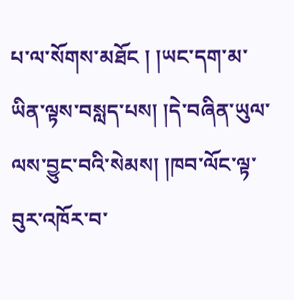པ་ལ་སོགས་མཐོང ། །ཡང་དག་མ་ཡིན་ལྟས་བསླད་པས། །དེ་བཞིན་ཡུལ་ལས་བྱུང་བའི་སེམས། །ཁབ་ལོང་ལྟ་བུར་འཁོར་བ་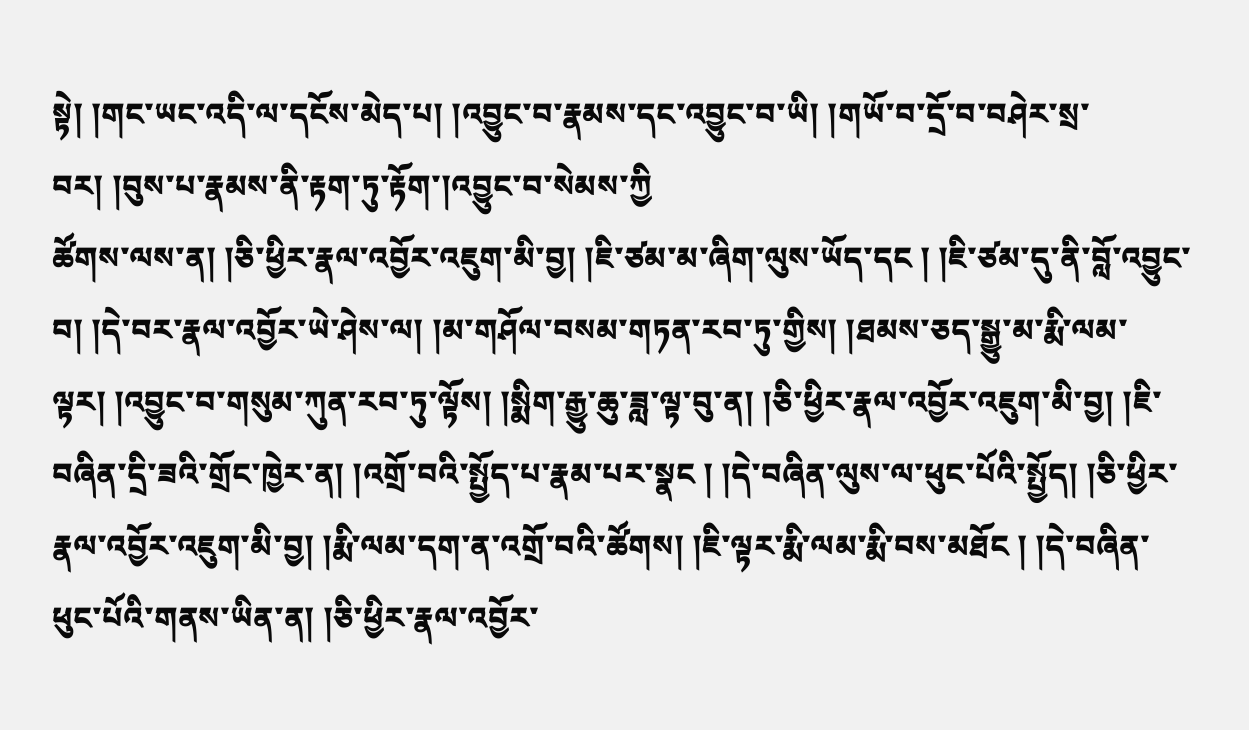སྟེ། །གང་ཡང་འདི་ལ་དངོས་མེད་པ། །འབྱུང་བ་རྣམས་དང་འབྱུང་བ་ཡི། །གཡོ་བ་དྲོ་བ་བཤེར་སྲ་བར། །བུས་པ་རྣམས་ནི་རྟག་ཏུ་རྟོག་།འབྱུང་བ་སེམས་ཀྱི
ཚོགས་ལས་ན། །ཅི་ཕྱིར་རྣལ་འབྱོར་འཇུག་མི་བྱ། །ཇི་ཙམ་མ་ཞིག་ལུས་ཡོད་དང ། །ཇི་ཙམ་དུ་ནི་བློ་འབྱུང་བ། །དེ་བར་རྣལ་འབྱོར་ཡེ་ཤེས་ལ། །མ་གཤོལ་བསམ་གཏན་རབ་ཏུ་གྱིས། །ཐམས་ཅད་སྒྱུ་མ་རྨི་ལམ་ལྟར། །འབྱུང་བ་གསུམ་ཀུན་རབ་ཏུ་ལྟོས། །སྨིག་རྒྱུ་ཆུ་ཟླ་ལྟ་བུ་ན། །ཅི་ཕྱིར་རྣལ་འབྱོར་འཇུག་མི་བྱ། །ཇི་བཞིན་དྲི་ཟའི་གྲོང་ཁྱེར་ན། །འགྲོ་བའི་སྤྱོད་པ་རྣམ་པར་སྣང ། །དེ་བཞིན་ལུས་ལ་ཕུང་པོའི་སྤྱོད། །ཅི་ཕྱིར་རྣལ་འབྱོར་འཇུག་མི་བྱ། །རྨི་ལམ་དག་ན་འགྲོ་བའི་ཚོགས། །ཇི་ལྟར་རྨི་ལམ་རྨི་བས་མཐོང ། །དེ་བཞིན་ཕུང་པོའི་གནས་ཡིན་ན། །ཅི་ཕྱིར་རྣལ་འབྱོར་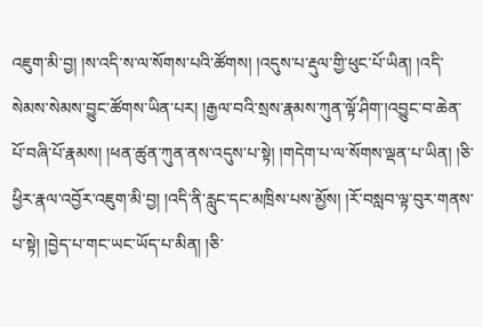འཇུག་མི་བྱ། །ས་འདི་ས་ལ་སོགས་པའི་ཚོགས། །འདུས་པ་རྡུལ་གྱི་ཕུང་པོ་ཡིན། །འདི་སེམས་སེམས་བྱུང་ཚོགས་ཡིན་པར། །རྒྱལ་བའི་སྲས་རྣམས་ཀུན་ལྟོ་ཤིག་།འབྱུང་བ་ཆེན་པོ་བཞི་པོ་རྣམས། །ཕན་ཚུན་ཀུན་ནས་འདུས་པ་སྟེ། །གདེག་པ་ལ་སོགས་ལྡན་པ་ཡིན། །ཅི་ཕྱིར་རྣལ་འབྱོར་འཇུག་མི་བྱ། །འདི་ནི་རླུང་དང་མཁྲིས་པས་མྱོས། །རོ་བསླབ་ལྟ་བུར་གནས་པ་སྟེ། །བྱེད་པ་གང་ཡང་ཡོད་པ་མིན། །ཅི་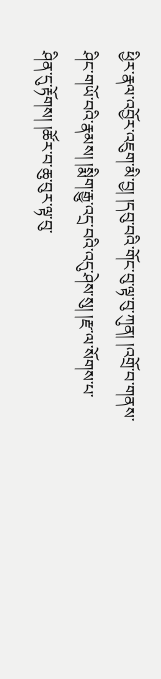ཕྱིར་རྣལ་འབྱོར་འཇུག་མི་བྱ། །དབུ་བའི་གོང་བུ་ལྟ་བུ་ཀུན། །འགྲོ་བ་གནས་ཤིང་གཡོ་བའི་རྣམས། །སྨིག་རྒྱུ་འདྲ་བའི་འདུ་ཤེས་སུ། །རྫ་ལ་སོགས་པ་ཤིན་དུ་རྟོགས། །ཚོར་བ་ཆུ་བུར་ལྟ་བུ་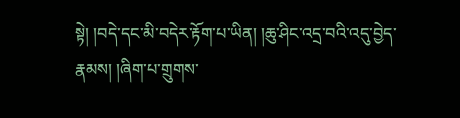སྟེ། །བདེ་དང་མི་བདེར་རྟོག་པ་ཡིན། །ཆུ་ཤིང་འདྲ་བའི་འདུ་བྱེད་རྣམས། །ཞིག་པ་གྲུགས་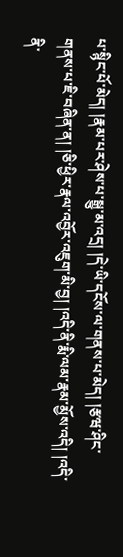པ་སྙིང་པོ་མེད། །རྣམ་པར་ཤེས་པ་སྒྱུ་མ་འདྲ། །དེ་ཡི་དངོས་ལ་གནས་པ་མེད། །རྩཝ་ཤིང་གནས་པ་ཇི་བཞིན་ན། །ཅི་ཕྱིར་རྣལ་འབྱོར་འཇུག་མི་བྱ། །འདི་ནི་རྨི་ལམ་རྣམ་མྱོས་འདི། །འདི་ནི་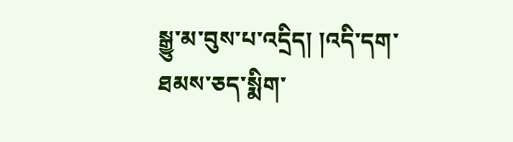སྒྱུ་མ་བུས་པ་འདྲིད། །འདི་དག་ཐམས་ཅད་སྨིག་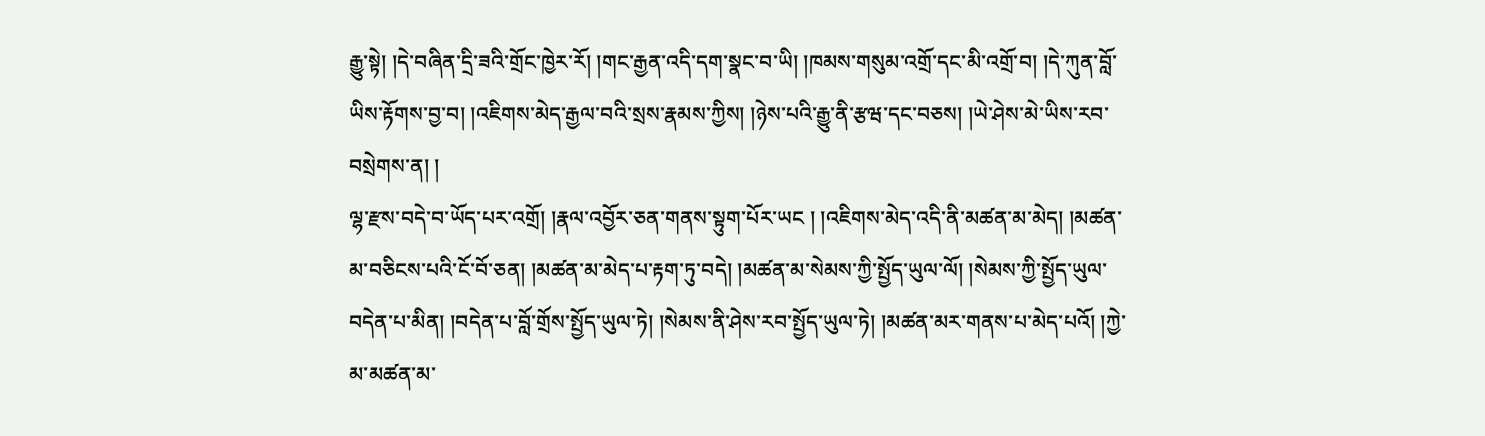རྒྱུ་སྟེ། །དེ་བཞིན་དྲི་ཟའི་གྲོང་ཁྱེར་རོ། །གང་རྒྱན་འདི་དག་སྣང་བ་ཡི། །ཁམས་གསུམ་འགྲོ་དང་མི་འགྲོ་བ། །དེ་ཀུན་བློ་ཡིས་རྟོགས་བྱ་བ། །འཇིགས་མེད་རྒྱལ་བའི་སྲས་རྣམས་ཀྱིས། །ཉེས་པའི་རྒྱུ་ནི་རྩཝ་དང་བཅས། །ཡེ་ཤེས་མེ་ཡིས་རབ་བསྲེགས་ན། །
ལྷ་རྫས་བདེ་བ་ཡོད་པར་འགྲོ། །རྣལ་འབྱོར་ཅན་གནས་སྟུག་པོར་ཡང ། །འཇིགས་མེད་འདི་ནི་མཚན་མ་མེད། །མཚན་མ་བཅིངས་པའི་ངོ་བོ་ཅན། །མཚན་མ་མེད་པ་རྟག་ཏུ་བདེ། །མཚན་མ་སེམས་ཀྱི་སྤྱོད་ཡུལ་ལོ། །སེམས་ཀྱི་སྤྱོད་ཡུལ་བདེན་པ་མིན། །བདེན་པ་བློ་གྲོས་སྤྱོད་ཡུལ་ཏེ། །སེམས་ནི་ཤེས་རབ་སྤྱོད་ཡུལ་ཏེ། །མཚན་མར་གནས་པ་མེད་པའོ། །ཀྱེ་མ་མཚན་མ་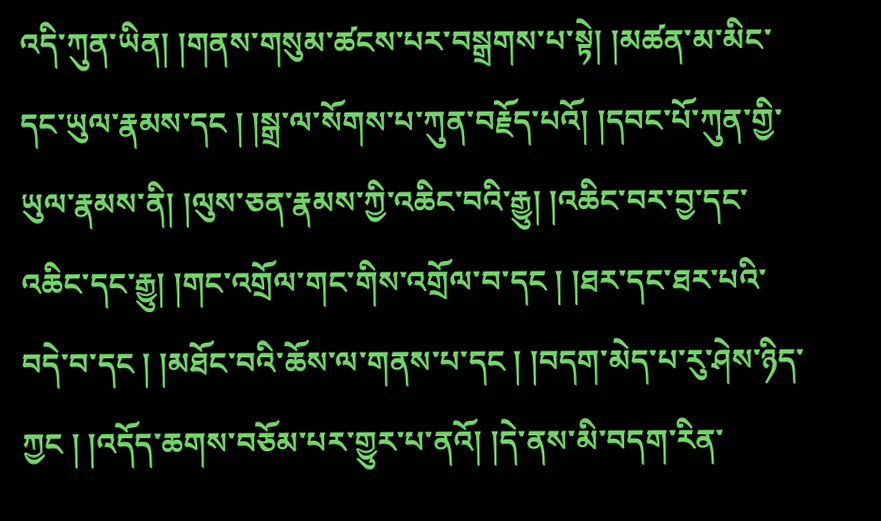འདི་ཀུན་ཡིན། །གནས་གསུམ་ཚངས་པར་བསྒྲགས་པ་སྟེ། །མཚན་མ་མིང་དང་ཡུལ་རྣམས་དང ། །སྒྲ་ལ་སོགས་པ་ཀུན་བརྗོད་པའོ། །དབང་པོ་ཀུན་གྱི་ཡུལ་རྣམས་ནི། །ལུས་ཅན་རྣམས་ཀྱི་འཆིང་བའི་རྒྱུ། །འཆིང་བར་བྱ་དང་འཆིང་དང་རྒྱུ། །གང་འགྲོལ་གང་གིས་འགྲོལ་བ་དང ། །ཐར་དང་ཐར་པའི་བདེ་བ་དང ། །མཐོང་བའི་ཆོས་ལ་གནས་པ་དང ། །བདག་མེད་པ་རུ་ཤེས་ཉིད་ཀྱང ། །འདོད་ཆགས་བཅོམ་པར་གྱུར་པ་ནའོ། །དེ་ནས་མི་བདག་རིན་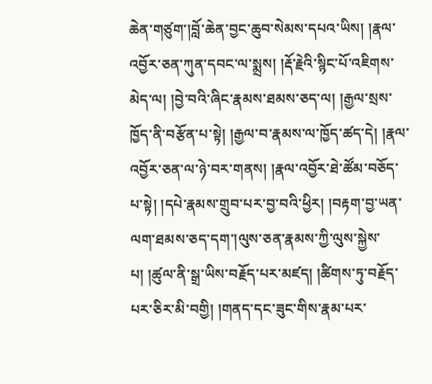ཆེན་གཙུག་།བློ་ཆེན་བྱང་ཆུབ་སེམས་དཔའ་ཡིས། །རྣལ་འབྱོར་ཅན་ཀུན་དབང་ལ་སྨྲས། །རྡོ་རྗེའི་སྙིང་པོ་འཇིགས་མེད་ལ། །བྱེ་བའི་ཞིང་རྣམས་ཐམས་ཅད་ལ། །རྒྱལ་སྲས་ཁྱོད་ནི་བརྩོན་པ་སྟེ། །རྒྱལ་བ་རྣམས་ལ་ཁྱོད་ཚད་དེ། །རྣལ་འབྱོར་ཅན་ལ་ཉེ་བར་གནས། །རྣལ་འབྱོར་ཐེ་ཚོམ་བཅོད་པ་སྟེ། །དཔེ་རྣམས་གྲུབ་པར་བྱ་བའི་ཕྱིར། །བརྟག་བྱ་ཡན་ལག་ཐམས་ཅད་དག་།ལུས་ཅན་རྣམས་ཀྱི་ལུས་སྐྱེས་པ། །ཚུལ་ནི་སྒྲ་ཡིས་བརྗོད་པར་མཛད། །ཚིགས་ཏུ་བརྗོད་པར་ཅིར་མི་བགྱི། །གནད་དང་ཟུང་གིས་རྣམ་པར་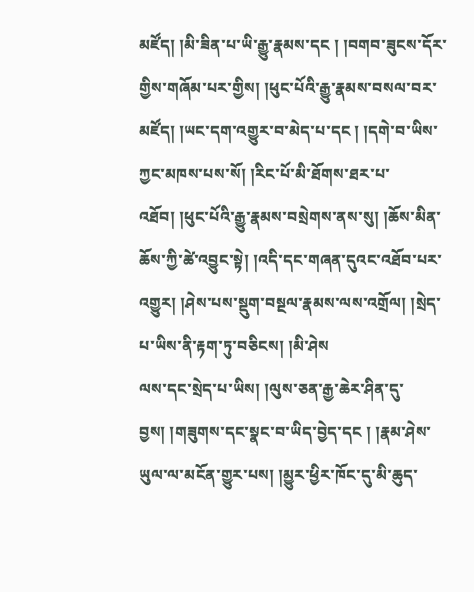མཛོད། །མི་ཟིན་པ་ཡི་རྒྱུ་རྣམས་དང ། །བགབ་ཟུངས་དོར་གྱིས་གཞོམ་པར་གྱིས། །ཕུང་པོའི་རྒྱུ་རྣམས་བསལ་བར་མཛོད། །ཡང་དག་འགྱུར་བ་མེད་པ་དང ། །དགེ་བ་ཡིས་ཀྱང་མཁས་པས་སོ། །རིང་པོ་མི་ཐོགས་ཐར་པ་འཐོབ། །ཕུང་པོའི་རྒྱུ་རྣམས་བསྲེགས་ནས་སུ། །ཆོས་མིན་ཆོས་ཀྱི་ཚེ་འབྱུང་སྟེ། །འདི་དང་གཞན་དུའང་འཐོབ་པར་འགྱུར། །ཤེས་པས་སྡུག་བསྔལ་རྣམས་ལས་འགྲོལ། །སྲེད་པ་ཡིས་ནི་རྟག་ཏུ་བཅིངས། །མི་ཤེས
ལས་དང་སྲེད་པ་ཡིས། །ལུས་ཅན་རྒྱ་ཆེར་ཤིན་དུ་བྱས། །གཟུགས་དང་སྣང་བ་ཡིད་བྱེད་དང ། །རྣམ་ཤེས་ཡུལ་ལ་མངོན་གྱུར་པས། །མྱུར་ཕྱིར་ཁོང་དུ་མི་ཆུད་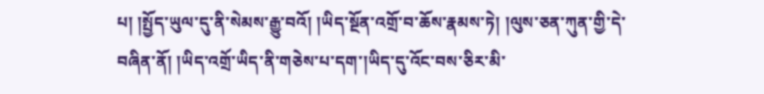པ། །སྤྱོད་ཡུལ་དུ་ནི་སེམས་རྒྱུ་བའོ། །ཡིད་སྔོན་འགྲོ་བ་ཆོས་རྣམས་ཏེ། །ལུས་ཅན་ཀུན་གྱི་དེ་བཞིན་ནོ། །ཡིད་འགྲོ་ཡིད་ནི་གཅེས་པ་དག་།ཡིད་དུ་འོང་བས་ཅིར་མི་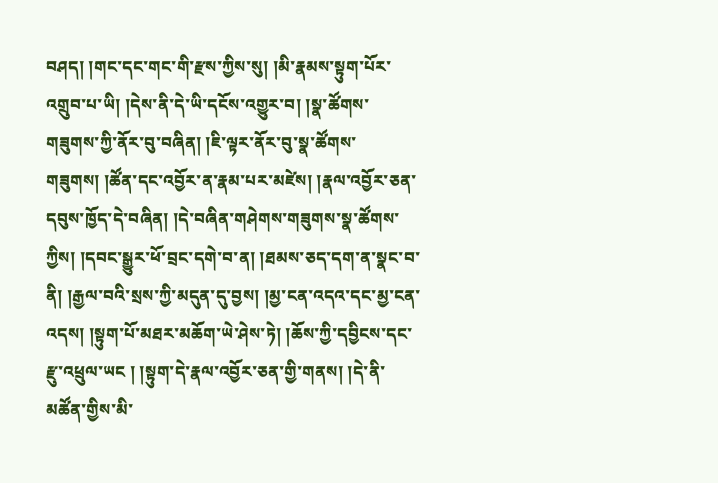བཤད། །གང་དང་གང་གི་རྫས་ཀྱིས་སུ། །མི་རྣམས་སྟུག་པོར་འགྲུབ་པ་ཡི། །དེས་ནི་དེ་ཡི་དངོས་འགྱུར་བ། །སྣ་ཚོགས་གཟུགས་ཀྱི་ནོར་བུ་བཞིན། །ཇི་ལྟར་ནོར་བུ་སྣ་ཚོགས་གཟུགས། །ཚོན་དང་འབྱོར་ན་རྣམ་པར་མཛེས། །རྣལ་འབྱོར་ཅན་དབུས་ཁྱོད་དེ་བཞིན། །དེ་བཞིན་གཤེགས་གཟུགས་སྣ་ཚོགས་ཀྱིས། །དབང་སྒྱུར་ཕོ་བྲང་དགེ་བ་ན། །ཐམས་ཅད་དག་ན་སྣང་བ་ནི། །རྒྱལ་བའི་སྲས་ཀྱི་མདུན་དུ་བྱས། །མྱ་ངན་འདའ་དང་མྱ་ངན་འདས། །སྟུག་པོ་མཐར་མཆོག་ཡེ་ཤེས་ཏེ། །ཆོས་ཀྱི་དབྱིངས་དང་རྫུ་འཕྲུལ་ཡང ། །སྟུག་དེ་རྣལ་འབྱོར་ཅན་གྱི་གནས། །དེ་ནི་མཚོན་གྱིས་མི་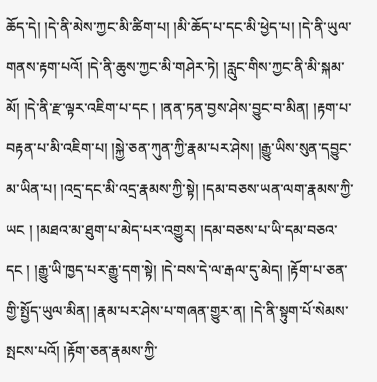ཆོད་དེ། །དེ་ནི་མེས་ཀྱང་མི་ཚིག་པ། །མི་ཆོད་པ་དང་མི་ཕྱེད་པ། །དེ་ནི་ཡུལ་གནས་རྟག་པའོ། །དེ་ནི་ཆུས་ཀྱང་མི་གཤེར་ཏེ། །རླུང་གིས་ཀྱང་ནི་མི་སྐམ་མོ། །དེ་ནི་རྫ་ལྟར་འཇིག་པ་དང ། །ནན་ཏན་བྱས་ཤེས་བྱུང་བ་མིན། །རྟག་པ་བརྟན་པ་མི་འཇིག་པ། །སྐྱེ་ཅན་ཀུན་ཀྱི་རྣམ་པར་ཤེས། །རྒྱུ་ཡིས་སུན་དབྱུང་མ་ཡིན་པ། །འདྲ་དང་མི་འདྲ་རྣམས་ཀྱི་སྟེ། །དམ་བཅས་ཡན་ལག་རྣམས་ཀྱི་ཡང ། །མཐའ་མ་ཐུག་པ་མེད་པར་འགྱུར། །དམ་བཅས་པ་ཡི་དམ་བཅའ་དང ། །རྒྱུ་ཡི་ཁྱད་པར་རྒྱུ་དག་སྟེ། །དེ་བས་དེ་ལ་རྒལ་དུ་མེད། །རྟོག་པ་ཅན་གྱི་སྤྱོད་ཡུལ་མིན། །རྣམ་པར་ཤེས་པ་གཞན་གྱུར་ན། །དེ་ནི་སྟུག་པོ་སེམས་སྤངས་པའོ། །རྟོག་ཅན་རྣམས་ཀྱི་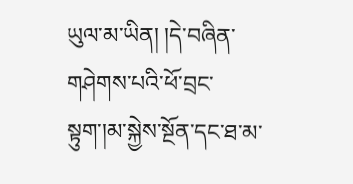ཡུལ་མ་ཡིན། །དེ་བཞིན་གཤེགས་པའི་ཕོ་བྲང་སྟུག་།མ་སྐྱེས་སྔོན་དང་ཐ་མ་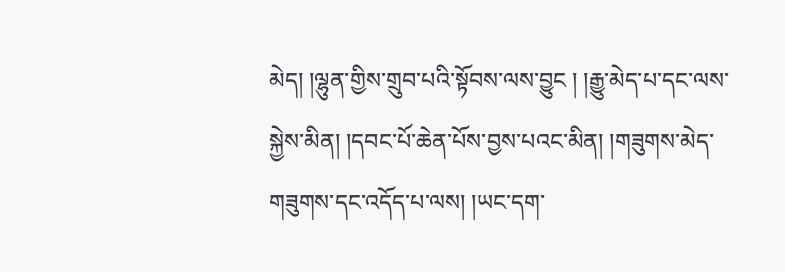མེད། །ལྷུན་གྱིས་གྲུབ་པའི་སྟོབས་ལས་བྱུང ། །རྒྱུ་མེད་པ་དང་ལས་སྐྱེས་མིན། །དབང་པོ་ཆེན་པོས་བྱས་པའང་མིན། །གཟུགས་མེད་གཟུགས་དང་འདོད་པ་ལས། །ཡང་དག་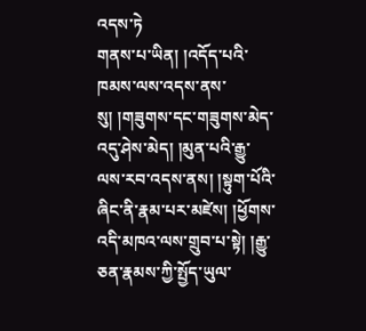འདས་ཏེ
གནས་པ་ཡིན། །འདོད་པའི་ཁམས་ལས་འདས་ནས་སུ། །གཟུགས་དང་གཟུགས་མེད་འདུ་ཤེས་མེད། །མུན་པའི་རྒྱུ་ལས་རབ་འདས་ནས། །སྟུག་པོའི་ཞིང་ནི་རྣམ་པར་མཛེས། །ཕྱོགས་འདི་མཁའ་ལས་གྲུབ་པ་སྟེ། །རྒྱུ་ཅན་རྣམས་ཀྱི་སྤྱོད་ཡུལ་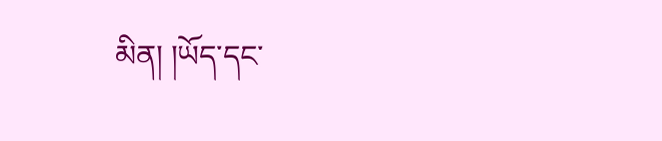མིན། །ཡོད་དང་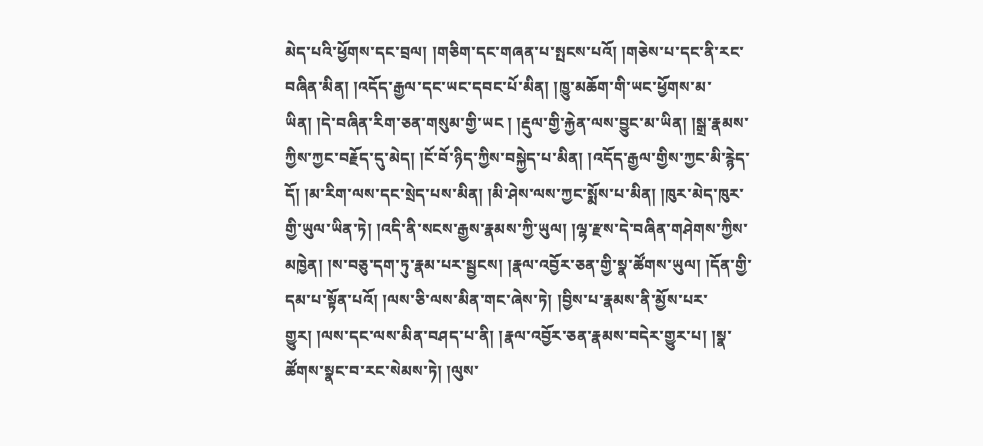མེད་པའི་ཕྱོགས་དང་བྲལ། །གཅིག་དང་གཞན་པ་སྤངས་པའོ། །གཅེས་པ་དང་ནི་རང་བཞིན་མིན། །འདོད་རྒྱལ་དང་ཡང་དབང་པོ་མིན། །ཁྱུ་མཆོག་གི་ཡང་ཕྱོགས་མ་ཡིན། །དེ་བཞིན་རིག་ཅན་གསུམ་གྱི་ཡང ། །རྡུལ་གྱི་རྐྱེན་ལས་བྱུང་མ་ཡིན། །སྒྲ་རྣམས་ཀྱིས་ཀྱང་བརྗོད་དུ་མེད། །ངོ་བོ་ཉིད་ཀྱིས་བསྐྱེད་པ་མིན། །འདོད་རྒྱལ་གྱིས་ཀྱང་མི་རྙེད་དོ། །མ་རིག་ལས་དང་སྲེད་པས་མིན། །མི་ཤེས་ལས་ཀྱང་སྨོས་པ་མིན། །ཁུར་མེད་ཁུར་གྱི་ཡུལ་ཡིན་ཏེ། །འདི་ནི་སངས་རྒྱས་རྣམས་ཀྱི་ཡུལ། །ལྷ་རྫས་དེ་བཞིན་གཤེགས་ཀྱིས་མཁྱེན། །ས་བཅུ་དག་ཏུ་རྣམ་པར་སྦྱངས། །རྣལ་འབྱོར་ཅན་གྱི་སྣ་ཚོགས་ཡུལ། །དོན་གྱི་དམ་པ་སྟོན་པའོ། །ལས་ཅི་ལས་མིན་གང་ཞེས་ཏེ། །བྱིས་པ་རྣམས་ནི་མྱོས་པར་གྱུར། །ལས་དང་ལས་མིན་བཤད་པ་ནི། །རྣལ་འབྱོར་ཅན་རྣམས་བདེར་གྱུར་པ། །སྣ་ཚོགས་སྣང་བ་རང་སེམས་ཏེ། །ལུས་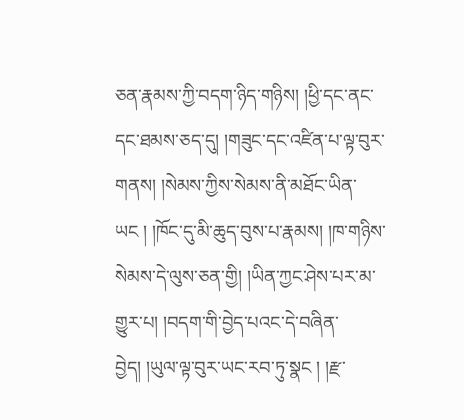ཅན་རྣམས་ཀྱི་བདག་ཉིད་གཉིས། །ཕྱི་དང་ནང་དང་ཐམས་ཅད་དུ། །གཟུང་དང་འཛིན་པ་ལྟ་བུར་གནས། །སེམས་ཀྱིས་སེམས་ནི་མཐོང་ཡིན་ཡང ། །ཁོང་དུ་མི་ཆུད་བུས་པ་རྣམས། །ཁ་གཉིས་སེམས་དེ་ལུས་ཅན་གྱི། །ཡིན་ཀྱང་ཤེས་པར་མ་གྱུར་པ། །བདག་གི་བྱེད་པའང་དེ་བཞིན་བྱེད། །ཡུལ་ལྟ་བུར་ཡང་རབ་ཏུ་སྣང ། །རྫ་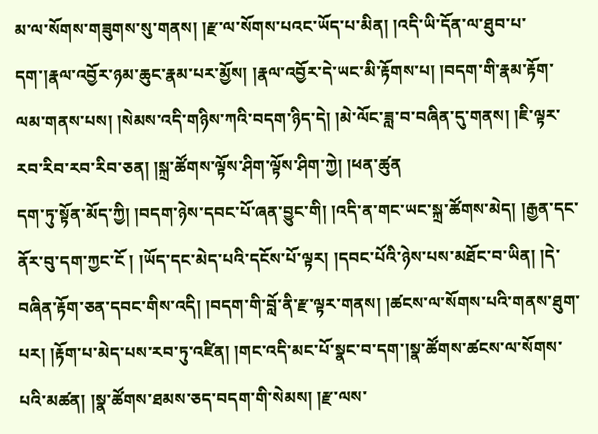མ་ལ་སོགས་གཟུགས་སུ་གནས། །རྫ་ལ་སོགས་པའང་ཡོད་པ་མིན། །འདི་ཡི་དོན་ལ་ཐུབ་པ་དག་།རྣལ་འབྱོར་ཉམ་ཆུང་རྣམ་པར་མྱོས། །རྣལ་འབྱོར་དེ་ཡང་མི་རྟོགས་པ། །བདག་གི་རྣམ་རྟོག་ལམ་གནས་པས། །སེམས་འདི་གཉིས་ཀའི་བདག་ཉིད་དེ། །མེ་ལོང་ཟླ་བ་བཞིན་དུ་གནས། །ཇི་ལྟར་རབ་རིབ་རབ་རིབ་ཅན། །སྐྲ་ཚོགས་ལྟོས་ཤིག་ལྟོས་ཤིག་ཀྱེ། །ཕན་ཚུན
དག་ཏུ་སྟོན་མོད་ཀྱི། །བདག་ཉེས་དབང་པོ་ཞན་བྱུང་གི། །འདི་ན་གང་ཡང་སྐྲ་ཚོགས་མེད། །རྒྱན་དང་ནོར་བུ་དག་ཀྱང་ངོ ། །ཡོད་དང་མེད་པའི་དངོས་པོ་ལྟར། །དབང་པོའི་ཉེས་པས་མཐོང་བ་ཡིན། །དེ་བཞིན་རྟོག་ཅན་དབང་གིས་འདི། །བདག་གི་བློ་ནི་རྫ་ལྟར་གནས། །ཚངས་ལ་སོགས་པའི་གནས་ཐུག་པར། །རྟོག་པ་མེད་པས་རབ་ཏུ་འཛིན། །གང་འདི་མང་པོ་སྣང་བ་དག་།སྣ་ཚོགས་ཚངས་ལ་སོགས་པའི་མཚན། །སྣ་ཚོགས་ཐམས་ཅད་བདག་གི་སེམས། །རྫ་ལས་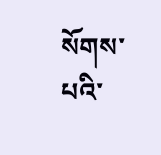སོགས་པའི་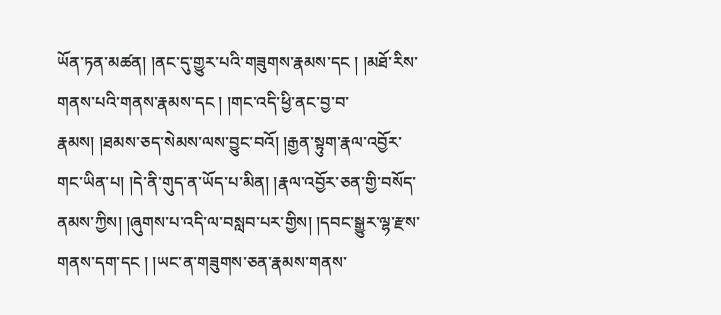ཡོན་ཏན་མཚན། །ནང་དུ་གྱུར་པའི་གཟུགས་རྣམས་དང ། །མཐོ་རིས་གནས་པའི་གནས་རྣམས་དང ། །གང་འདི་ཕྱི་ནང་བྱ་བ་རྣམས། །ཐམས་ཅད་སེམས་ལས་བྱུང་བའོ། །རྒྱན་སྟུག་རྣལ་འབྱོར་གང་ཡིན་པ། །དེ་ནི་གུད་ན་ཡོད་པ་མིན། །རྣལ་འབྱོར་ཅན་གྱི་བསོད་ནམས་ཀྱིས། །ཞུགས་པ་འདི་ལ་བསླབ་པར་གྱིས། །དབང་སྒྱུར་ལྷ་རྫས་གནས་དག་དང ། །ཡང་ན་གཟུགས་ཅན་རྣམས་གནས་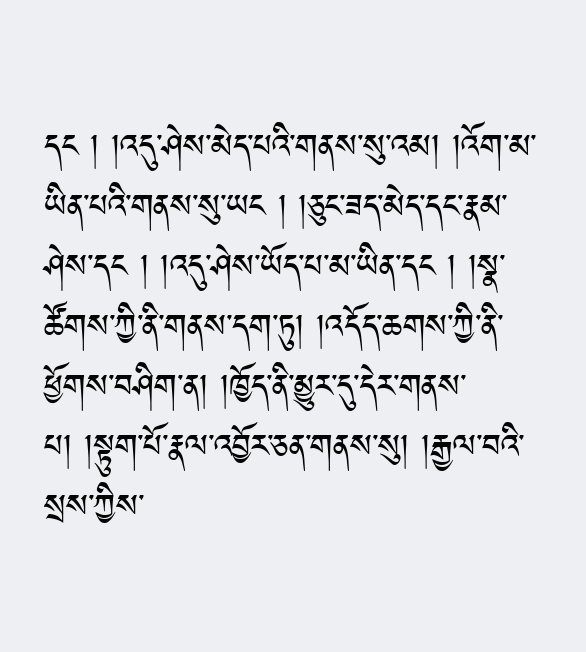དང ། །འདུ་ཤེས་མེད་པའི་གནས་སུ་འམ། །འོག་མ་ཡིན་པའི་གནས་སུ་ཡང ། །ཅུང་ཟད་མེད་དང་རྣམ་ཤེས་དང ། །འདུ་ཤེས་ཡོད་པ་མ་ཡིན་དང ། །སྣ་ཚོགས་ཀྱི་ནི་གནས་དག་ཏུ། །འདོད་ཆགས་ཀྱི་ནི་ཕྱོགས་བཤིག་ན། །ཁྱོད་ནི་མྱུར་དུ་དེར་གནས་པ། །སྟུག་པོ་རྣལ་འབྱོར་ཅན་གནས་སུ། །རྒྱལ་བའི་སྲས་ཀྱིས་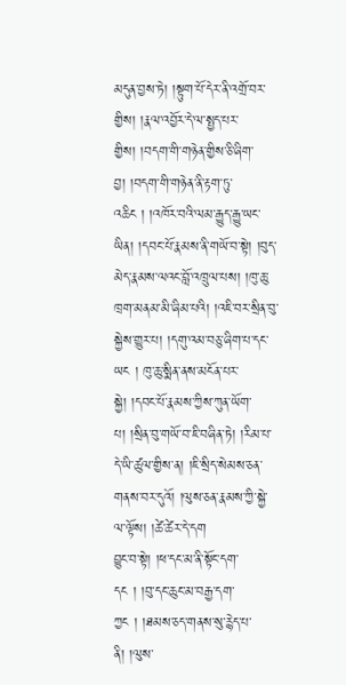མདུན་བྱས་ཏེ། །སྟུག་པོ་དེར་ནི་འགྲོ་བར་གྱིས། །རྣལ་འབྱོར་དེ་ལ་སྤྱད་པར་གྱིས། །བདག་གི་གཉེན་གྱིས་ཅི་ཞིག་བྱ། །བདག་གི་གཉེན་ནི་རྟག་ཏུ་འཆིང ། །འཁོར་བའི་ལམ་རྒྱུད་རྒྱུ་ཡང་ཡིན། །དབང་པོ་རྣམས་ནི་གཡོ་བ་སྟེ། །བུད་མེད་རྣམས་ལའང་བློ་འཁྲུལ་པས། །ཁུ་ཆུ་ཁྲག་མནམ་མི་ཞིམ་པའི། །འཇི་བར་སྲིན་བུ་སྐྱེས་གྱུར་པ། །དགུ་འམ་བཅུ་ཞིག་པ་དང་ཡང ། ཁུ་ཆུ་སྨིན་ནས་མངོན་པར་སྐྱེ། །དབང་པོ་རྣམས་ཀྱིས་ཀུན་ཡོག་པ། །སྲིན་བུ་གཡོ་བ་ཇི་བཞིན་ཏེ། །རིམ་པ་དེ་ཡི་ཚུལ་གྱིས་ན། །ཇི་སྲིད་སེམས་ཅན་གནས་བར་དུའོ། །ལུས་ཅན་རྣམས་ཀྱི་སྐྱེ་ལ་ལྟོས། །ཚེ་ཚེར་དེ་དག
བྱུང་བ་སྟེ། །ཕ་དང་མ་ནི་སྟོང་དག་དང ། །བུ་དང་ཆུང་མ་བརྒྱ་དག་ཀྱང ། །ཐམས་ཅད་གནས་སུ་རྙེད་པ་ནི། །ལུས་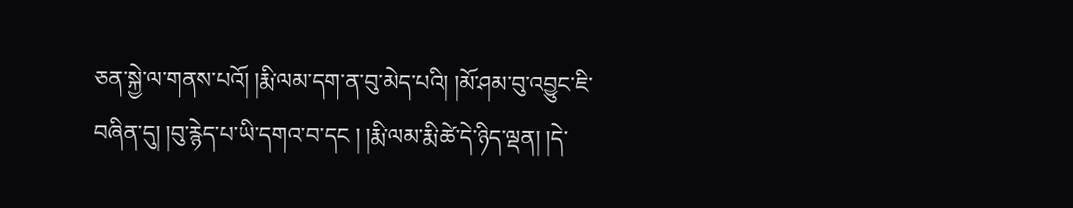ཅན་སྐྱེ་ལ་གནས་པའོ། །རྨི་ལམ་དག་ན་བུ་མེད་པའི། །མོ་ཤམ་བུ་འབྱུང་ཇི་བཞིན་དུ། །བུ་རྙེད་པ་ཡི་དགའ་བ་དང ། །རྨི་ལམ་རྨི་ཚེ་དེ་ཉིད་ལྡན། །དེ་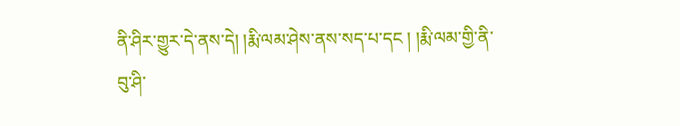ནི་ཤིར་གྱུར་དེ་ནས་དེ། །རྨི་ལམ་ཤེས་ནས་སད་པ་དང ། །རྨི་ལམ་གྱི་ནི་བུ་ཤི་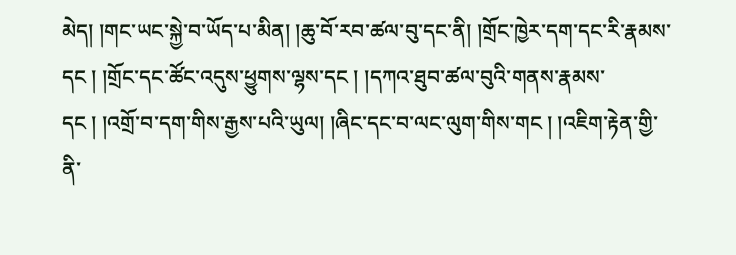མེད། །གང་ཡང་སྐྱེ་བ་ཡོད་པ་མིན། །ཆུ་བོ་རབ་ཚལ་བུ་དང་ནི། །གྲོང་ཁྱེར་དག་དང་རི་རྣམས་དང ། །གྲོང་དང་ཚོང་འདུས་ཕྱུགས་ལྷས་དང ། །དཀའ་ཐུབ་ཚལ་བུའི་གནས་རྣམས་དང ། །འགྲོ་བ་དག་གིས་རྒྱས་པའི་ཡུལ། །ཞིང་དང་བ་ལང་ལུག་གིས་གང ། །འཇིག་རྟེན་གྱི་ནི་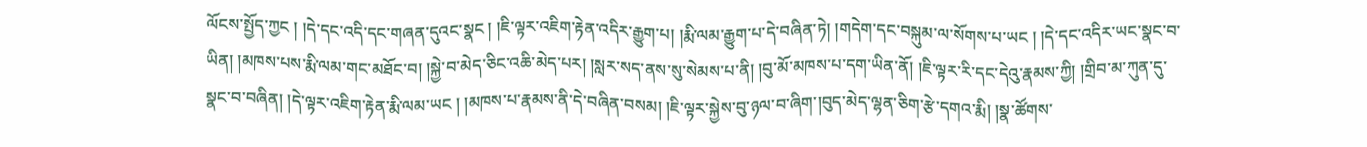ལོངས་སྤྱོད་ཀྱང ། །དེ་དང་འདི་དང་གཞན་དུའང་སྣང ། །ཇི་ལྟར་འཇིག་རྟེན་འདིར་རྒྱུག་པ། །རྨི་ལམ་རྒྱུག་པ་དེ་བཞིན་ཏེ། །གདེག་དང་བསྐུམ་ལ་སོགས་པ་ཡང ། །དེ་དང་འདིར་ཡང་སྣང་བ་ཡིན། །མཁས་པས་རྨི་ལམ་གང་མཐོང་བ། །སྐྱེ་བ་མེད་ཅིང་འཆི་མེད་པར། །སླར་སད་ནས་སུ་སེམས་པ་ནི། །བུ་མོ་མཁས་པ་དག་ཡིན་ནོ། །ཇི་ལྟར་རི་དང་དེའུ་རྣམས་ཀྱི། །གྲིབ་མ་ཀུན་དུ་སྣང་བ་བཞིན། །དེ་ལྟར་འཇིག་རྟེན་རྨི་ལམ་ཡང ། །མཁས་པ་རྣམས་ནི་དེ་བཞིན་བསམ། །ཇི་ལྟར་སྐྱེས་བུ་ཉལ་བ་ཞིག་།བུད་མེད་ལྷན་ཅིག་རྩེ་དགའ་རྨི། །སྣ་ཚོགས་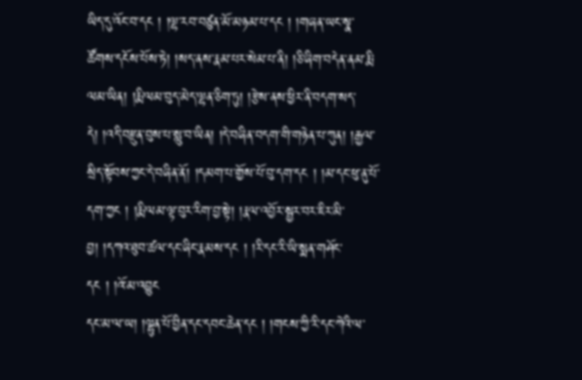ཡིད་དུ་འོང་བ་དང ། །ལྷ་རབ་བཙུན་མོ་མཉམ་པ་དང ། །གཞན་ཡང་སྣ་ཚོགས་དངོས་པོས་ཏེ། །སད་ནས་རྣམ་པར་སེམ་པ་ནི། །ཅི་ཞིག་བདེན་ནམ་རྨི་ལམ་ཡིན། །རྨི་ལམ་བུད་མེད་ལྷན་ཅིག་ཏུ། །རྩེས་ནས་ཕྱིར་ནི་བདག་སད་དེ། །འདི་བརྫུན་བུས་པ་སླུ་བ་ཡིན། །དེ་བཞིན་བདག་གི་གཉེན་པ་ཀུན། །རྒྱལ་སྲིད་སྟོབས་ཀྱང་དེ་བཞིན་ནོ། །དམག་པ་གྱོས་པོ་བུ་དག་དང ། །མ་དང་ཕུ་ནུ་པོ་དག་ཀྱང ། །རྨི་ལམ་ལྟ་བུར་རིག་བྱ་སྟེ། །རྣལ་འབྱོར་སྦྱར་བར་ཇིར་མི་བྱ། །དཀའ་ཐུབ་ཚལ་དང་ཞིང་རྣམས་དང ། །རི་དང་རི་ཡི་སྨན་གཤོང་དང ། །འོ་མ་འབྱུང
དང་མ་ལ་ཡ། །ལྷུན་པོ་བྱིན་དང་དབང་ཆེན་དང ། །གངས་ཀྱི་རི་དང་ཀེའི་ལ་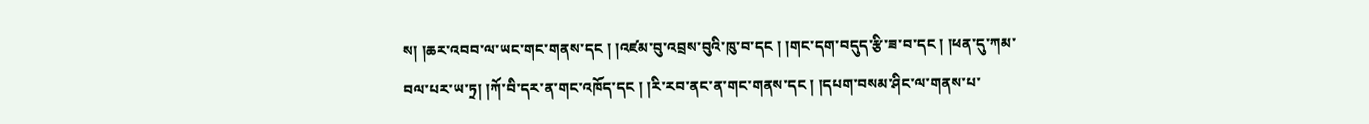ས། །ཆར་འབབ་ལ་ཡང་གང་གནས་དང ། །འཛམ་བུ་འབྲས་བུའི་ཁུ་བ་དང ། །གང་དག་བདུད་རྩི་ཟ་བ་དང ། །ཕན་དུ་ཀམ་བལ་པར་ཡ་ཏྲ། །ཀོ་བི་དར་ན་གང་འཁོད་དང ། །རི་རབ་ནང་ན་གང་གནས་དང ། །དཔག་བསམ་ཤིང་ལ་གནས་པ་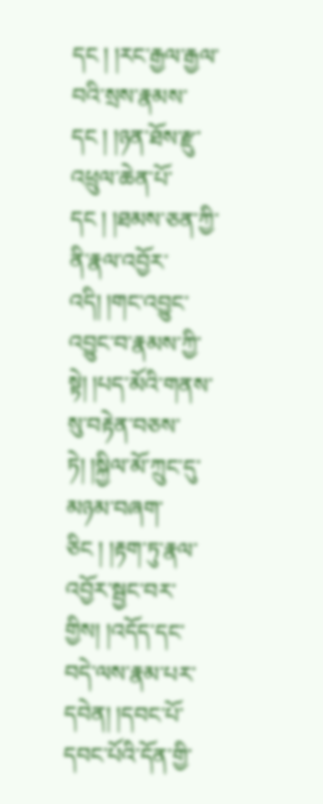དང ། །རང་རྒྱལ་རྒྱལ་བའི་སྲས་རྣམས་དང ། །ཉན་ཐོས་རྫུ་འཕྲུལ་ཆེན་པོ་དང ། །ཐམས་ཅན་ཀྱི་ནི་རྣལ་འབྱོར་འདི། །གང་འབྱུང་འབྱུང་བ་རྣམས་ཀྱི་སྟེ། །པད་མོའི་གནས་སུ་བརྟེན་བཅས་ཏེ། །སྐྱིལ་མོ་ཀྲུང་དུ་མཉམ་བཞག་ཅིང ། །རྟག་ཏུ་རྣལ་འབྱོར་སྦྱང་བར་གྱིས། །འདོད་དང་བདེ་ལས་རྣམ་པར་དབེན། །དབང་པོ་དབང་པོའི་དོན་གྱི་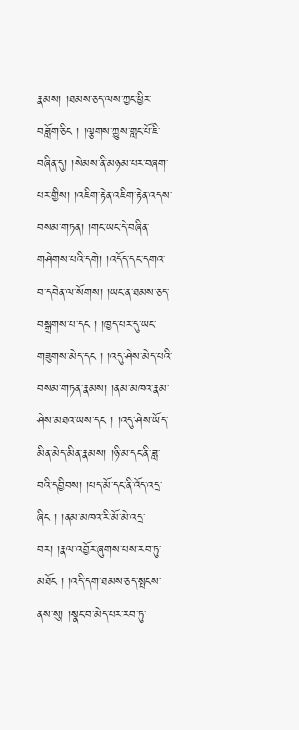རྣམས། །ཐམས་ཅད་ལས་ཀྱང་ཕྱིར་བཟློག་ཅིང ། །ལྕགས་ཀྱུས་གླང་པོ་ཇི་བཞིན་དུ། །སེམས་ནི་མཉམ་པར་བཞག་པར་གྱིས། །འཇིག་རྟེན་འཇིག་རྟེན་འདས་བསམ་གཏན། །གང་ཡང་དེ་བཞིན་གཤེགས་པའི་དགེ། །འདོད་དང་དགའ་བ་དབེན་ལ་སོགས། །ཡང་ན་ཐམས་ཅད་བསྒྲགས་པ་དང ། །ཁྱད་པར་དུ་ཡང་གཟུགས་མེད་དང ། །འདུ་ཤེས་མེད་པའི་བསམ་གཏན་རྣམས། །ནམ་མཁའ་རྣམ་ཤེས་མཐའ་ཡས་དང ། །འདུ་ཤེས་ཡོད་མིན་མེད་མིན་རྣམས། །ཉི་མ་དང་ནི་ཟླ་བའི་དབྱིབས། །པད་མོ་དང་ནི་འོད་འདྲ་ཞིང ། །ནམ་མཁའ་རི་མོ་མེ་འདྲ་བར། །རྣལ་འབྱོར་ཞུགས་པས་རབ་ཏུ་མཐོང ། །འདི་དག་ཐམས་ཅད་སྤངས་ནས་སུ། །སྣང་བ་མེད་པར་རབ་ཏུ་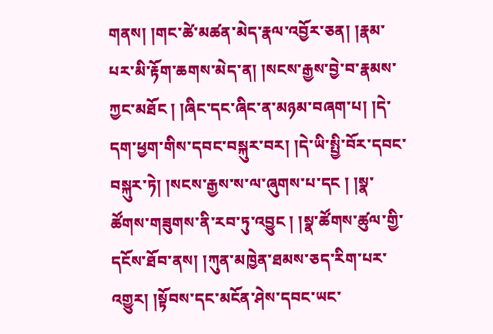གནས། །གང་ཚེ་མཚན་མེད་རྣལ་འབྱོར་ཅན། །རྣམ་པར་མི་རྟོག་ཆགས་མེད་ན། །སངས་རྒྱས་བྱེ་བ་རྣམས་ཀྱང་མཐོང ། །ཞིང་དང་ཞིང་ན་མཉམ་བཞག་པ། །དེ་དག་ཕྱག་གིས་དབང་བསྐུར་བར། །དེ་ཡི་སྤྱི་བོར་དབང་བསྐུར་ཏེ། །སངས་རྒྱས་ས་ལ་ཞུགས་པ་དང ། །སྣ་ཚོགས་གཟུགས་ནི་རབ་ཏུ་འབྱུང ། །སྣ་ཚོགས་ཚུལ་གྱི་དངོས་ཐོབ་ནས། །ཀུན་མཁྱེན་ཐམས་ཅད་རིག་པར་འགྱུར། །སྟོབས་དང་མངོན་ཤེས་དབང་ཡང་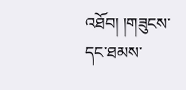འཐོབ། །གཟུངས་དང་ཐམས་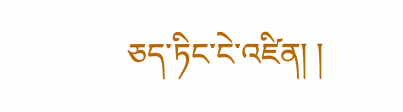ཅད་ཏིང་ངེ་འཛིན། །